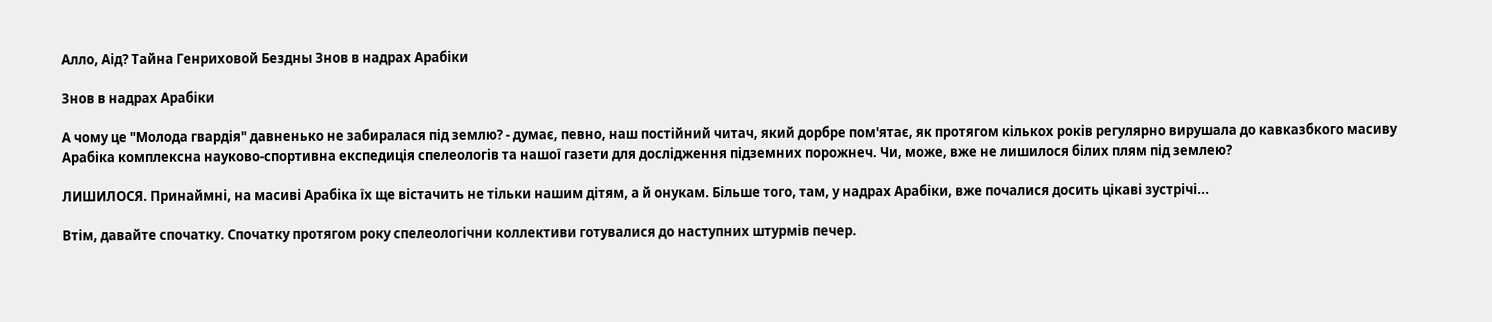Алло, Аiд? Тайна Генриховой Бездны Знов в надрах Арабiки

Знов в надрах Арабiки

А чому це "Молода гвардiя" давненько не забиралася пiд землю? - думає, певно, наш постiйний читач, який дорбре пом'ятає, як протягом кiлькох рокiв регулярно вирушала до кавказбкого масиву Арабiка комплексна науково-спортивна експедицiя спелеологiв та нашої газети для дослiдження пiдземних порожнеч. Чи, може, вже не лишилося бiлих плям пiд землею?

ЛИШИЛОСЯ. Принаймнi, на масивi Арабiка їх ще вiстачить не тiльки нашим дiтям, а й онукам. Бiльше того, там, у надрах Арабiки, вже почалися досить цiкавi зустрiчi...

Втiм, давайте спочатку. Спочатку протягом року спелеологiчни коллективи готувалися до наступних штурмiв печер.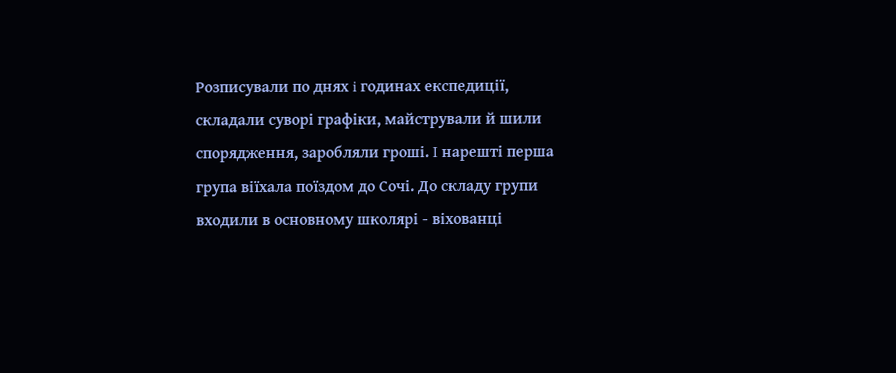Розписували по днях i годинах експедицiї, складали суворi графiки, майстрували й шили спорядження, заробляли грошi. I нарештi перша група вiїхала поїздом до Сочi. До складу групи входили в основному школярi - вiхованцi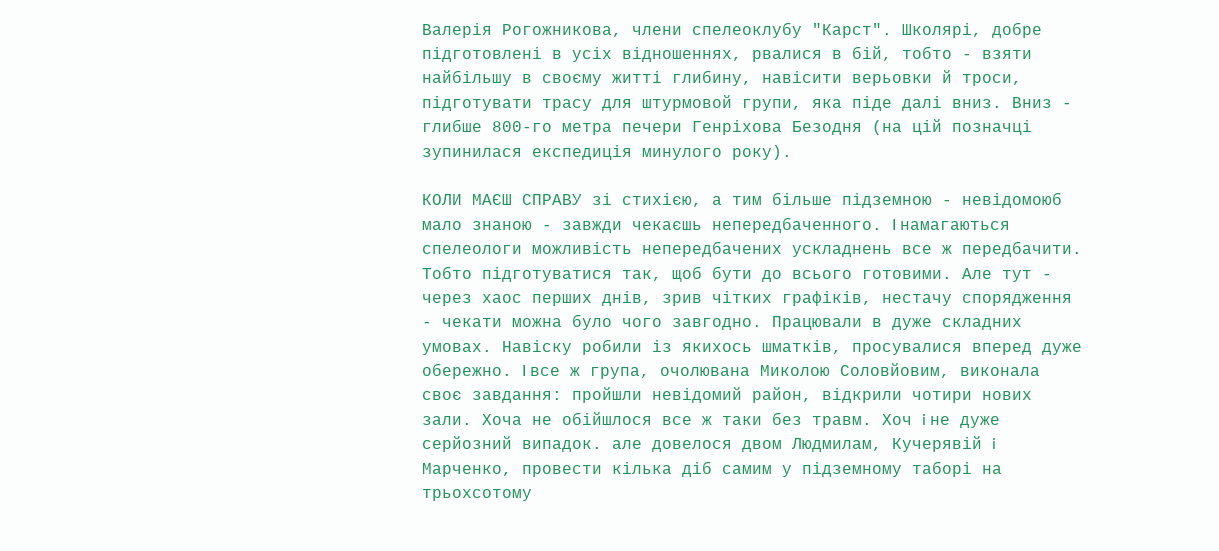Валерiя Рогожникова, члени спелеоклубу "Карст". Школярi, добре пiдготовленi в усiх вiдношеннях, рвалися в бiй, тобто - взяти найбiльшу в своєму життi глибину, навiсити верьовки й троси, пiдготувати трасу для штурмовой групи, яка пiде далi вниз. Вниз - глибше 800-го метра печери Генрiхова Безодня (на цiй позначцi зупинилася експедицiя минулого року).

КОЛИ МАЄШ СПРАВУ зi стихiєю, а тим бiльше пiдземною - невiдомоюб мало знаною - завжди чекаєшь непередбаченного. I намагаються спелеологи можливiсть непередбачених ускладнень все ж передбачити. Тобто пiдготуватися так, щоб бути до всього готовими. Але тут - через хаос перших днiв, зрив чiтких графiкiв, нестачу спорядження - чекати можна було чого завгодно. Працювали в дуже складних умовах. Навiску робили iз якихось шматкiв, просувалися вперед дуже обережно. I все ж група, очолювана Миколою Соловйовим, виконала своє завдання: пройшли невiдомий район, вiдкрили чотири нових зали. Хоча не обiйшлося все ж таки без травм. Хоч i не дуже серйозний випадок. але довелося двом Людмилам, Кучерявiй i Марченко, провести кiлька дiб самим у пiдземному таборi на трьохсотому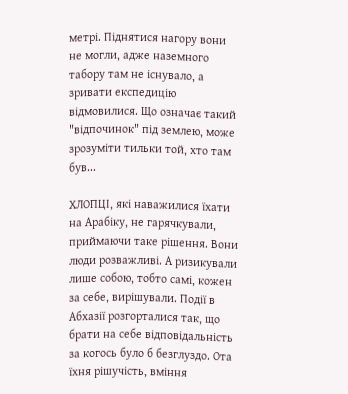метрi. Пiднятися нагору вони не могли, адже наземного табору там не iснувало, а зривати експедицiю вiдмовилися. Що означає такий "вiдпочинок" пiд землею, може зрозумiти тильки той, хто там був...

ХЛОПЦI, якi наважилися їхати на Арабiку, не гарячкували, приймаючи таке рiшення. Вони люди розважливi. А ризикували лише собою, тобто самi, кожен за себе, вирiшували. Подiї в Абхазiї розгорталися так, що брати на себе вiдповiдальнiсть за когось було б безглуздо. Ота їхня рiшучiсть, вмiння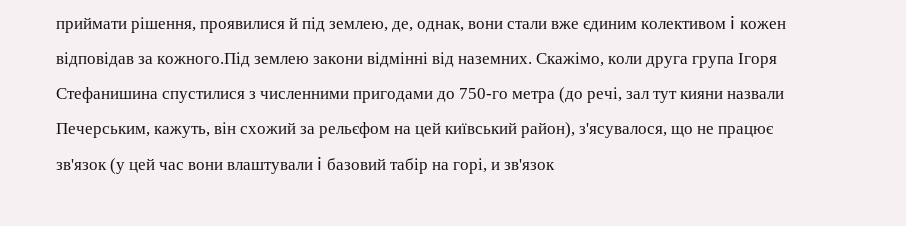приймати рiшення, проявилися й пiд землею, де, однак, вони стали вже єдиним колективом i кожен вiдповiдав за кожного.Пiд землею закони вiдмiннi вiд наземних. Скажiмо, коли друга група Iгоря Стефанишина спустилися з численними пригодами до 750-го метра (до речi, зал тут кияни назвали Печерським, кажуть, вiн схожий за рельєфом на цей київський район), з'ясувалося, що не працює зв'язок (у цей час вони влаштували i базовий табiр на горi, и зв'язок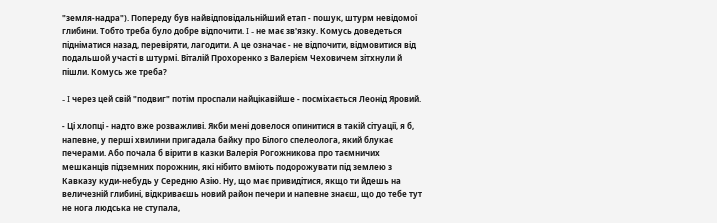"земля-надра"). Попереду був найвiдповiдальнiйший етап - пошук, штурм невiдомої глибини. Тобто треба було добре вiдпочити. I - не має зв'язку. Комусь доведеться пiднiматися назад, перевiряти, лагодити. А це означає - не вiдпочити, вiдмовитися вiд подальшой участi в штурмi. Вiталiй Прохоренко з Валерiєм Чеховичем зiтхнули й пiшли. Комусь же треба?

- I через цей свiй "подвиг" потiм проспали найцiкавiйше - посмiхається Леонiд Яровий.

- Цi хлопцi - надто вже розважливi. Якби менi довелося опинитися в такiй сiтуацiї, я б, напевне, у першi хвилини пригадала байку про Бiлого спелеолога, який блукає печерами. Або почала б вiрити в казки Валерiя Рогожникова про таємничих мешканцiв пiдземних порожнин, якi нiбито вмiють подорожувати пiд землею з Кавказу куди-небудь у Середню Азiю. Ну, що має привидiтися, якщо ти йдешь на величезнiй глибинi, вiдкриваєшь новий район печери и напевне знаєш, що до тебе тут не нога людська не ступала,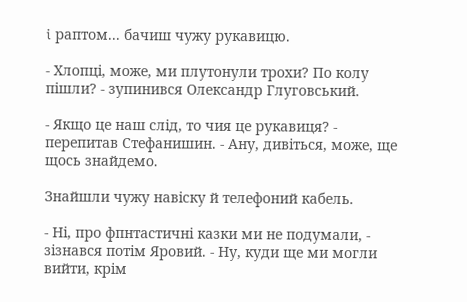i раптом... бачиш чужу рукавицю.

- Хлопцi, може, ми плутонули трохи? По колу пiшли? - зупинився Олександр Глуговський.

- Якщо це наш слiд, то чия це рукавиця? - перепитав Стефанишин. - Ану, дивiться, може, ще щось знайдемо.

Знайшли чужу навiску й телефоний кабель.

- Нi, про фпнтастичнi казки ми не подумали, - зiзнався потiм Яровий. - Ну, куди ще ми могли вийти, крiм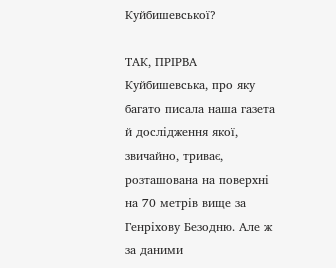Куйбишевської?

ТАК, ПРIРВА Куйбишевська, про яку багато писала наша газета й дослiдження якої, звичайно, триває, розташована на поверхнi на 70 метрiв вище за Генрiхову Безодню. Але ж за даними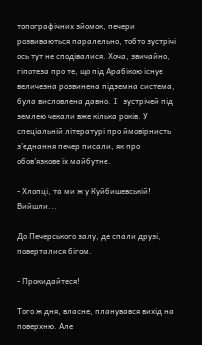топографiчних зйомок, печери розвиваються паралельно, тобто зустрiчi ось тут не сподiвалися. Хоча, звичайно, гiпотеза про те, що пiд Арабiкою iснує величезна розвинена пiдземна система, була висловлена давно. I зустрiчей пiд землею чекали вже кiлька рокiв. У спецiальнiй лiтературi про ймовiрнисть з'єднання печер писали, як про обов'язкове їх майбутнє.

- Хлопцi, та ми ж у Куйбишевськiй! Вийшли...

До Печерського залу, де спали друзi, поверталися бiгом.

- Прокидайтеся!

Того ж дня, власне, планувався вихiд на поверхню. Але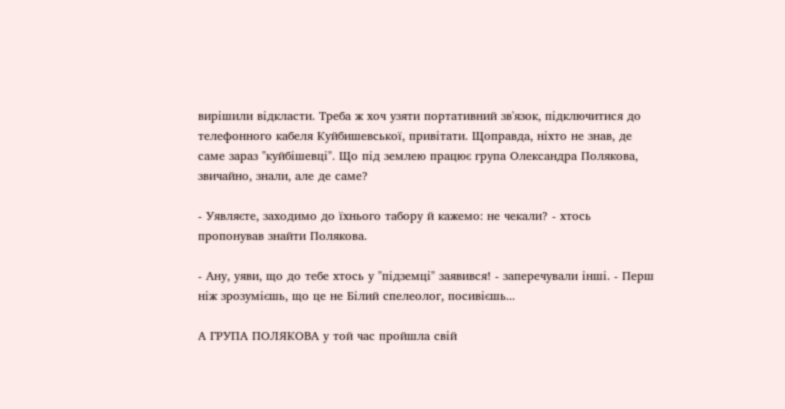вирiшили вiдкласти. Треба ж хоч узяти портативний зв'язок, пiдключитися до телефонного кабеля Куйбишевської, привiтати. Щоправда, нiхто не знав, де саме зараз "куйбiшевцi". Що пiд землею працює група Олександра Полякова, звичайно, знали, але де саме?

- Уявляєте, заходимо до їхнього табору й кажемо: не чекали? - хтось пропонував знайти Полякова.

- Ану, уяви, що до тебе хтось у "пiдземцi" заявився! - заперечували iншi. - Перш нiж зрозумiєшь, що це не Бiлий спелеолог, посивiєшь...

А ГРУПА ПОЛЯКОВА у той час пройшла свiй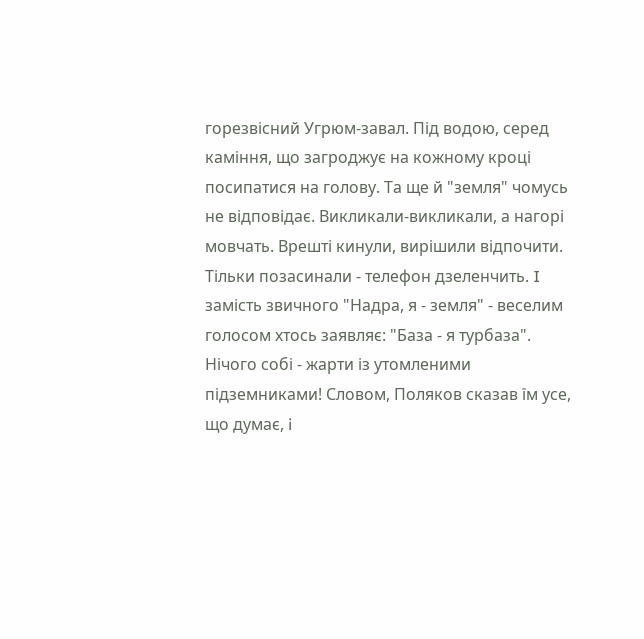горезвiсний Угрюм-завал. Пiд водою, серед камiння, що загроджує на кожному кроцi посипатися на голову. Та ще й "земля" чомусь не вiдповiдає. Викликали-викликали, а нагорi мовчать. Врештi кинули, вирiшили вiдпочити. Тiльки позасинали - телефон дзеленчить. I замiсть звичного "Надра, я - земля" - веселим голосом хтось заявляє: "База - я турбаза". Нiчого собi - жарти iз утомленими пiдземниками! Словом, Поляков сказав їм усе, що думає, i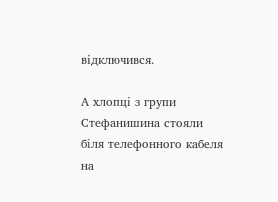вiдключився.

А хлопцi з групи Стефанишина стояли бiля телефонного кабеля на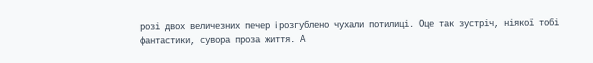розi двох величезних печер i розгублено чухали потилицi. Оце так зустрiч, нiякої тобi фантастики, сувора проза життя. А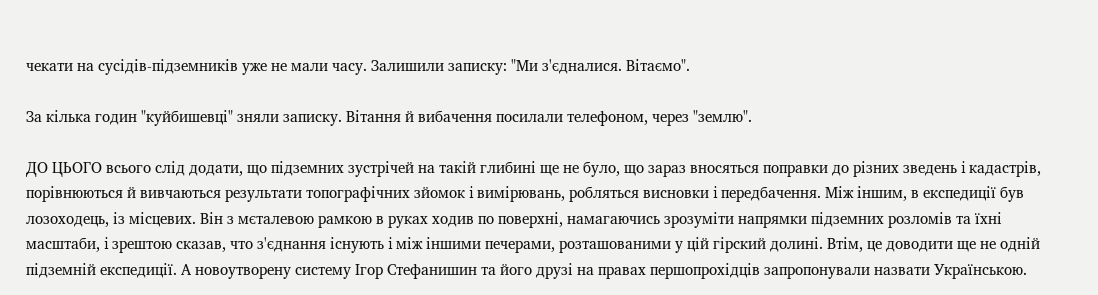чекати на сусiдiв-пiдземникiв уже не мали часу. Залишили записку: "Ми з'єдналися. Вiтаємо".

За кiлька годин "куйбишевцi" зняли записку. Вiтання й вибачення посилали телефоном, через "землю".

ДО ЦЬОГО всього слiд додати, що пiдземних зустрiчей на такiй глибинi ще не було, що зараз вносяться поправки до рiзних зведень i кадастрiв, порiвнюються й вивчаються результати топографiчних зйомок i вимiрювань, робляться висновки i передбачення. Мiж iншим, в експедицiї був лозоходець, iз мiсцевих. Вiн з мєталевою рамкою в руках ходив по поверхнi, намагаючись зрозумiти напрямки пiдземних розломiв та їхнi масштаби, i зрештою сказав, что з'єднання iснують i мiж iншими печерами, розташованими у цiй гiрский долинi. Втiм, це доводити ще не однiй пiдземнiй експедицiї. А новоутворену систему Iгор Стефанишин та його друзi на правах першопрохiдцiв запропонували назвати Українською.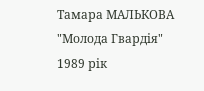Тамара МАЛЬКОВА
"Молода Гвардiя"
1989 рiк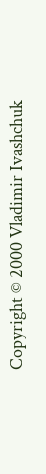Copyright © 2000 Vladimir Ivashchuk